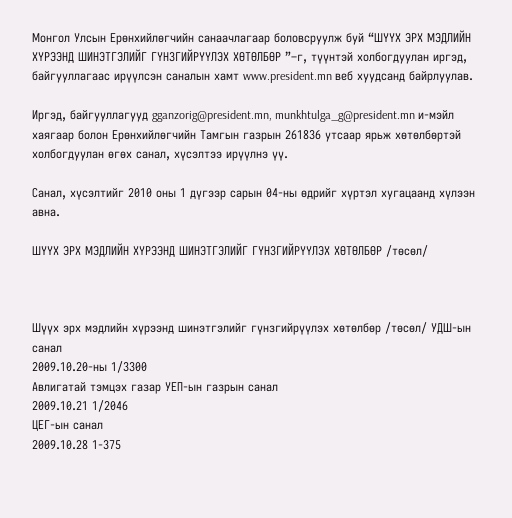Монгол Улсын Ерөнхийлөгчийн санаачлагаар боловсруулж буй “ШҮҮХ ЭРХ МЭДЛИЙН ХҮРЭЭНД ШИНЭТГЭЛИЙГ ГҮНЗГИЙРҮҮЛЭХ ХӨТӨЛБӨР ”–г, түүнтэй холбогдуулан иргэд, байгууллагаас ирүүлсэн саналын хамт www.president.mn веб хуудсанд байрлуулав.

Иргэд, байгууллагууд gganzorig@president.mn, munkhtulga_g@president.mn и-мэйл хаягаар болон Ерөнхийлөгчийн Тамгын газрын 261836 утсаар ярьж хөтөлбөртэй холбогдуулан өгөх санал, хүсэлтээ ирүүлнэ үү.

Санал, хүсэлтийг 2010 оны 1 дүгээр сарын 04-ны өдрийг хүртэл хугацаанд хүлээн авна.

ШҮҮХ ЭРХ МЭДЛИЙН ХҮРЭЭНД ШИНЭТГЭЛИЙГ ГҮНЗГИЙРҮҮЛЭХ ХӨТӨЛБӨР /төсөл/



Шүүх эрх мэдлийн хүрээнд шинэтгэлийг гүнзгийрүүлэх хөтөлбөр /төсөл/ УДШ-ын санал
2009.10.20-ны 1/3300
Авлигатай тэмцэх газар УЕП-ын газрын санал
2009.10.21 1/2046
ЦЕГ-ын санал
2009.10.28 1-375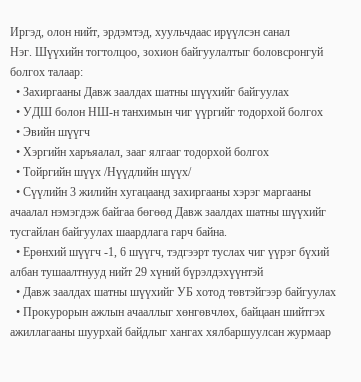Иргэд, олон нийт, эрдэмтэд, хуульчдаас ирүүлсэн санал
Нэг. Шүүхийн тогтолцоо, зохион байгуулалтыг боловсронгуй болгох талаар:
  • Захиргааны Давж заалдах шатны шүүхийг байгуулах
  • УДШ болон НШ-н танхимын чиг үүргийг тодорхой болгох
  • Эвийн шүүгч
  • Хэргийн харъяалал, зааг ялгааг тодорхой болгох
  • Тойргийн шүүх /Нүүдлийн шүүх/
  • Сүүлийн 3 жилийн хугацаанд захиргааны хэрэг маргааны ачаалал нэмэгдэж байгаа бөгөөд Давж заалдах шатны шүүхийг тусгайлан байгуулах шаардлага гарч байна.
  • Ерөнхий шүүгч -1, 6 шүүгч, тэдгээрт туслах чиг үүрэг бүхий албан тушаалтнууд нийт 29 хүний бүрэлдэхүүнтэй
  • Давж заалдах шатны шүүхийг УБ хотод төвтэйгээр байгуулах
  • Прокурорын ажлын ачааллыг хөнгөвчлөх, байцаан шийтгэх ажиллагааны шуурхай байдлыг хангах хялбаршуулсан журмаар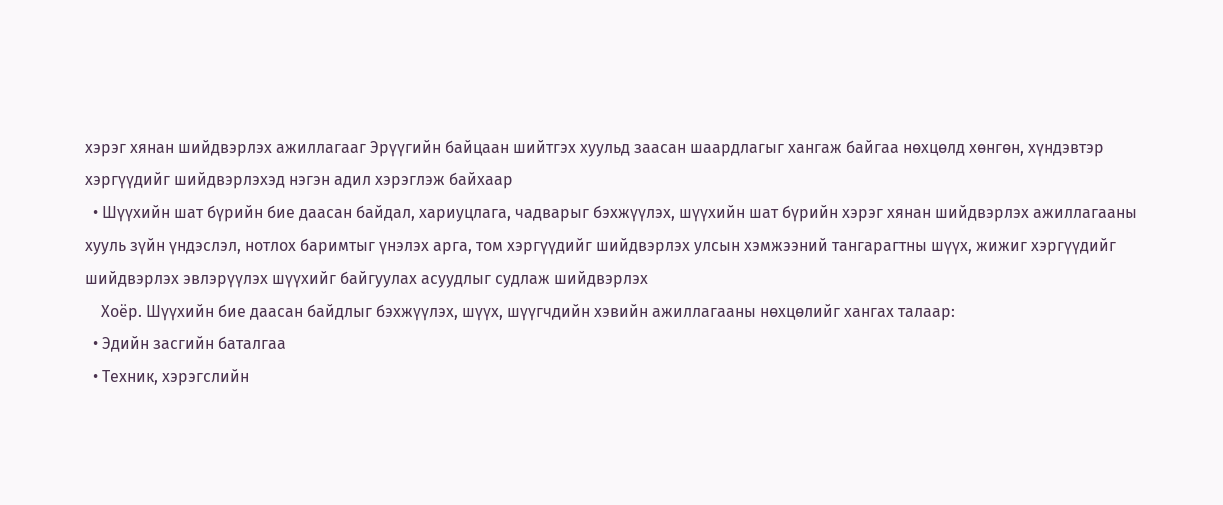хэрэг хянан шийдвэрлэх ажиллагааг Эрүүгийн байцаан шийтгэх хуульд заасан шаардлагыг хангаж байгаа нөхцөлд хөнгөн, хүндэвтэр хэргүүдийг шийдвэрлэхэд нэгэн адил хэрэглэж байхаар
  • Шүүхийн шат бүрийн бие даасан байдал, хариуцлага, чадварыг бэхжүүлэх, шүүхийн шат бүрийн хэрэг хянан шийдвэрлэх ажиллагааны хууль зүйн үндэслэл, нотлох баримтыг үнэлэх арга, том хэргүүдийг шийдвэрлэх улсын хэмжээний тангарагтны шүүх, жижиг хэргүүдийг шийдвэрлэх эвлэрүүлэх шүүхийг байгуулах асуудлыг судлаж шийдвэрлэх
    Хоёр. Шүүхийн бие даасан байдлыг бэхжүүлэх, шүүх, шүүгчдийн хэвийн ажиллагааны нөхцөлийг хангах талаар:
  • Эдийн засгийн баталгаа
  • Техник, хэрэгслийн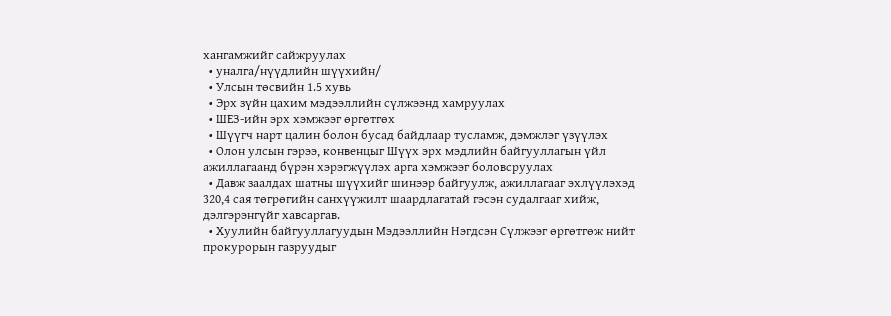хангамжийг сайжруулах
  • уналга/нүүдлийн шүүхийн/
  • Улсын төсвийн 1.5 хувь
  • Эрх зүйн цахим мэдээллийн сүлжээнд хамруулах
  • ШЕЗ-ийн эрх хэмжээг өргөтгөх
  • Шүүгч нарт цалин болон бусад байдлаар тусламж, дэмжлэг үзүүлэх
  • Олон улсын гэрээ, конвенцыг Шүүх эрх мэдлийн байгууллагын үйл ажиллагаанд бүрэн хэрэгжүүлэх арга хэмжээг боловсруулах
  • Давж заалдах шатны шүүхийг шинээр байгуулж, ажиллагааг эхлүүлэхэд 320,4 сая төгрөгийн санхүүжилт шаардлагатай гэсэн судалгааг хийж, дэлгэрэнгүйг хавсаргав.
  • Хуулийн байгууллагуудын Мэдээллийн Нэгдсэн Сүлжээг өргөтгөж нийт прокурорын газруудыг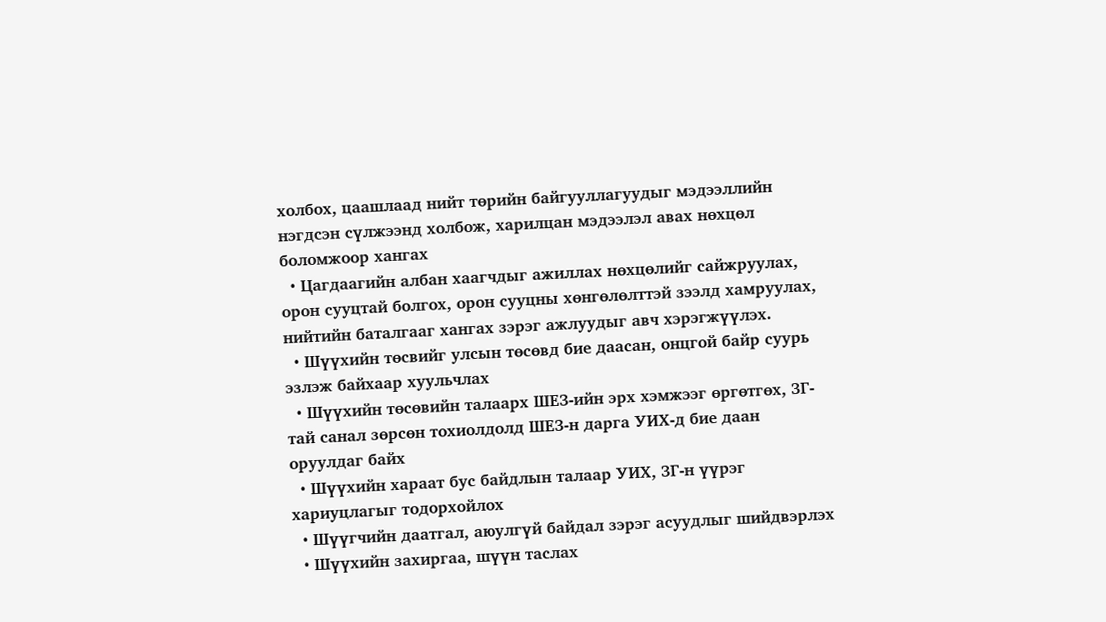холбох, цаашлаад нийт төрийн байгууллагуудыг мэдээллийн нэгдсэн сүлжээнд холбож, харилцан мэдээлэл авах нөхцөл боломжоор хангах
  • Цагдаагийн албан хаагчдыг ажиллах нөхцөлийг сайжруулах, орон сууцтай болгох, орон сууцны хөнгөлөлттэй зээлд хамруулах, нийтийн баталгааг хангах зэрэг ажлуудыг авч хэрэгжүүлэх.
  • Шүүхийн төсвийг улсын төсөвд бие даасан, онцгой байр суурь эзлэж байхаар хуульчлах
  • Шүүхийн төсөвийн талаарх ШЕЗ-ийн эрх хэмжээг өргөтгөх, ЗГ-тай санал зөрсөн тохиолдолд ШЕЗ-н дарга УИХ-д бие даан оруулдаг байх
  • Шүүхийн хараат бус байдлын талаар УИХ, ЗГ-н үүрэг хариуцлагыг тодорхойлох
  • Шүүгчийн даатгал, аюулгүй байдал зэрэг асуудлыг шийдвэрлэх
  • Шүүхийн захиргаа, шүүн таслах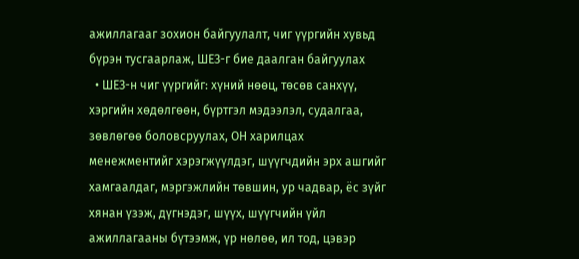ажиллагааг зохион байгуулалт, чиг үүргийн хувьд бүрэн тусгаарлаж, ШЕЗ-г бие даалган байгуулах
  • ШЕЗ-н чиг үүргийг: хүний нөөц, төсөв санхүү, хэргийн хөдөлгөөн, бүртгэл мэдээлэл, судалгаа, зөвлөгөө боловсруулах, ОН харилцах менежментийг хэрэгжүүлдэг, шүүгчдийн эрх ашгийг хамгаалдаг, мэргэжлийн төвшин, ур чадвар, ёс зүйг хянан үзэж, дүгнэдэг, шүүх, шүүгчийн үйл ажиллагааны бүтээмж, үр нөлөө, ил тод, цэвэр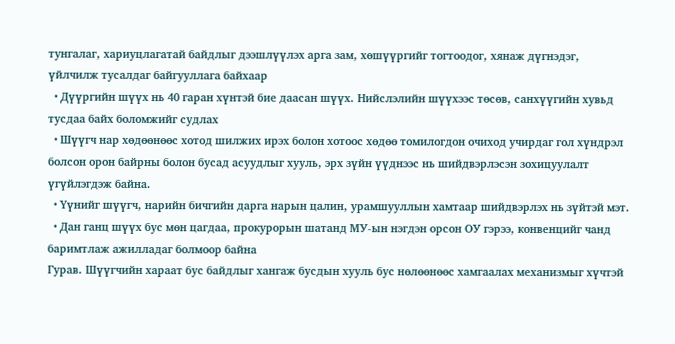тунгалаг, хариуцлагатай байдлыг дээшлүүлэх арга зам, хөшүүргийг тогтоодог, хянаж дүгнэдэг, үйлчилж тусалдаг байгууллага байхаар
  • Дүүргийн шүүх нь 40 гаран хүнтэй бие даасан шүүх. Нийслэлийн шүүхээс төсөв, санхүүгийн хувьд тусдаа байх боломжийг судлах
  • Шүүгч нар хөдөөнөөс хотод шилжих ирэх болон хотоос хөдөө томилогдон очиход учирдаг гол хүндрэл болсон орон байрны болон бусад асуудлыг хууль, эрх зүйн үүднээс нь шийдвэрлэсэн зохицуулалт үгүйлэгдэж байна.
  • Үүнийг шүүгч, нарийн бичгийн дарга нарын цалин, урамшууллын хамтаар шийдвэрлэх нь зүйтэй мэт.
  • Дан ганц шүүх бус мөн цагдаа, прокурорын шатанд МУ-ын нэгдэн орсон ОУ гэрээ, конвенцийг чанд баримтлаж ажилладаг болмоор байна
Гурав. Шүүгчийн хараат бус байдлыг хангаж бусдын хууль бус нөлөөнөөс хамгаалах механизмыг хүчтэй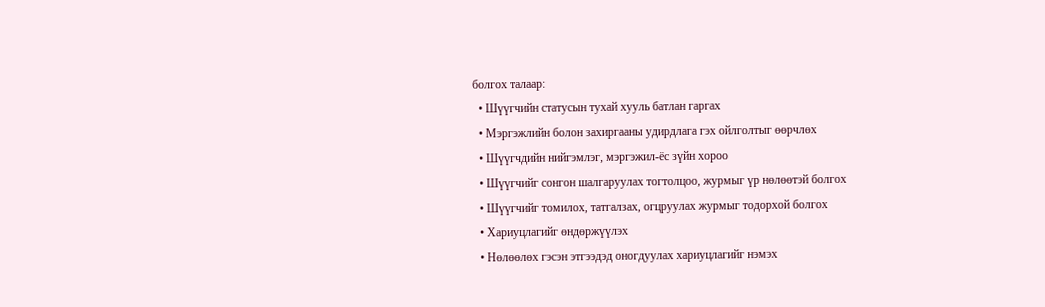болгох талаар:
  • Шүүгчийн статусын тухай хууль батлан гаргах
  • Мэргэжлийн болон захиргааны удирдлага гэх ойлголтыг өөрчлөх
  • Шүүгчдийн нийгэмлэг, мэргэжил-ёс зүйн хороо
  • Шүүгчийг сонгон шалгаруулах тогтолцоо, журмыг үр нөлөөтэй болгох
  • Шүүгчийг томилох, татгалзах, огцруулах журмыг тодорхой болгох
  • Хариуцлагийг өндөржүүлэх
  • Нөлөөлөх гэсэн этгээдэд оногдуулах хариуцлагийг нэмэх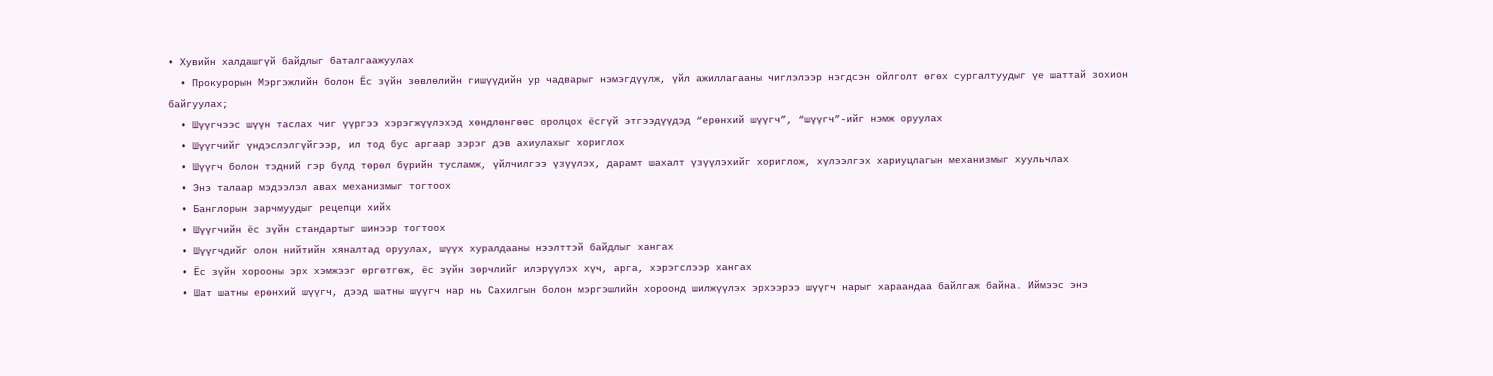• Хувийн халдашгүй байдлыг баталгаажуулах
  • Прокурорын Мэргэжлийн болон Ёс зүйн зөвлөлийн гишүүдийн ур чадварыг нэмэгдүүлж, үйл ажиллагааны чиглэлээр нэгдсэн ойлголт өгөх сургалтуудыг үе шаттай зохион байгуулах;
  • Шүүгчээс шүүн таслах чиг үүргээ хэрэгжүүлэхэд хөндлөнгөөс оролцох ёсгүй этгээдүүдэд “ерөнхий шүүгч”, “шүүгч”-ийг нэмж оруулах
  • Шүүгчийг үндэслэлгүйгээр, ил тод бус аргаар зэрэг дэв ахиулахыг хориглох
  • Шүүгч болон тэдний гэр бүлд төрөл бүрийн тусламж, үйлчилгээ үзүүлэх, дарамт шахалт үзүүлэхийг хориглож, хүлээлгэх хариуцлагын механизмыг хуульчлах
  • Энэ талаар мэдээлэл авах механизмыг тогтоох
  • Банглорын зарчмуудыг рецепци хийх
  • Шүүгчийн ёс зүйн стандартыг шинээр тогтоох
  • Шүүгчдийг олон нийтийн хяналтад оруулах, шүүх хуралдааны нээлттэй байдлыг хангах
  • Ёс зүйн хорооны эрх хэмжээг өргөтгөж, ёс зүйн зөрчлийг илэрүүлэх хүч, арга, хэрэгслээр хангах
  • Шат шатны ерөнхий шүүгч, дээд шатны шүүгч нар нь Сахилгын болон мэргэшлийн хороонд шилжүүлэх эрхээрээ шүүгч нарыг хараандаа байлгаж байна. Иймээс энэ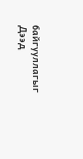байгууллагыг Дээд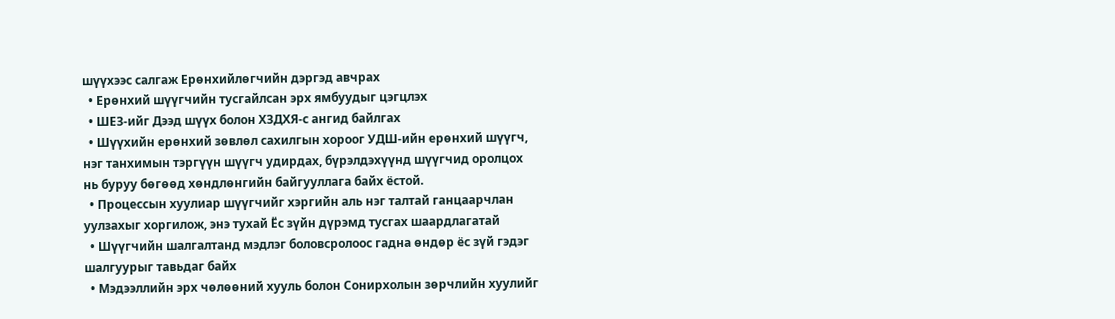шүүхээс салгаж Ерөнхийлөгчийн дэргэд авчрах
  • Ерөнхий шүүгчийн тусгайлсан эрх ямбуудыг цэгцлэх
  • ШЕЗ-ийг Дээд шүүх болон ХЗДХЯ-с ангид байлгах
  • Шүүхийн ерөнхий зөвлөл сахилгын хороог УДШ-ийн ерөнхий шүүгч, нэг танхимын тэргүүн шүүгч удирдах, бүрэлдэхүүнд шүүгчид оролцох нь буруу бөгөөд хөндлөнгийн байгууллага байх ёстой.
  • Процессын хуулиар шүүгчийг хэргийн аль нэг талтай ганцаарчлан уулзахыг хоргилож, энэ тухай Ёс зүйн дүрэмд тусгах шаардлагатай
  • Шүүгчийн шалгалтанд мэдлэг боловсролоос гадна өндөр ёс зүй гэдэг шалгуурыг тавьдаг байх
  • Мэдээллийн эрх чөлөөний хууль болон Сонирхолын зөрчлийн хуулийг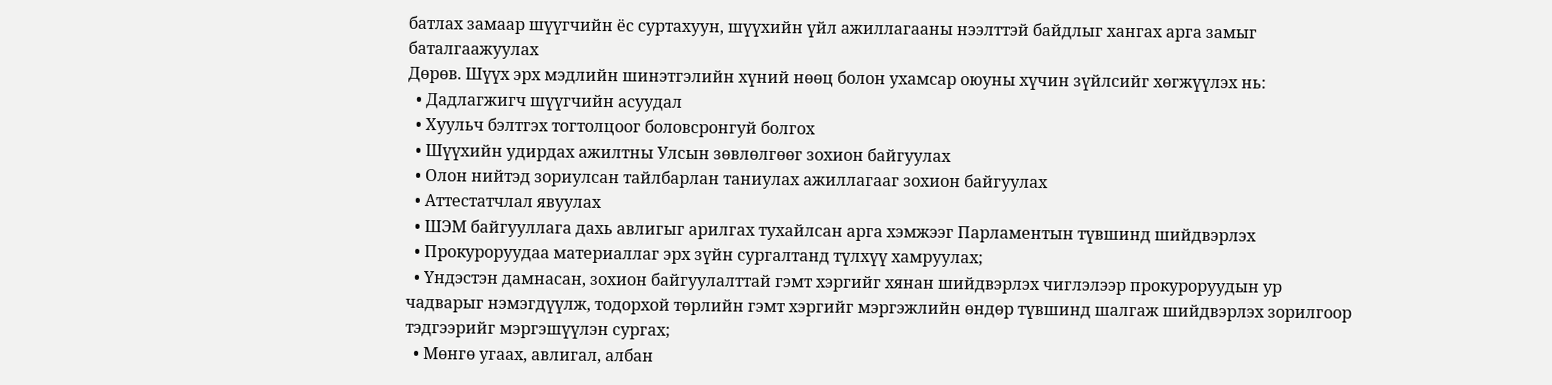батлах замаар шүүгчийн ёс суртахуун, шүүхийн үйл ажиллагааны нээлттэй байдлыг хангах арга замыг баталгаажуулах
Дөрөв. Шүүх эрх мэдлийн шинэтгэлийн хүний нөөц болон ухамсар оюуны хүчин зүйлсийг хөгжүүлэх нь:
  • Дадлагжигч шүүгчийн асуудал
  • Хуульч бэлтгэх тогтолцоог боловсронгуй болгох
  • Шүүхийн удирдах ажилтны Улсын зөвлөлгөөг зохион байгуулах
  • Олон нийтэд зориулсан тайлбарлан таниулах ажиллагааг зохион байгуулах
  • Аттестатчлал явуулах
  • ШЭМ байгууллага дахь авлигыг арилгах тухайлсан арга хэмжээг Парламентын түвшинд шийдвэрлэх
  • Прокуроруудаа материаллаг эрх зүйн сургалтанд түлхүү хамруулах;
  • Үндэстэн дамнасан, зохион байгуулалттай гэмт хэргийг хянан шийдвэрлэх чиглэлээр прокуроруудын ур чадварыг нэмэгдүүлж, тодорхой төрлийн гэмт хэргийг мэргэжлийн өндөр түвшинд шалгаж шийдвэрлэх зорилгоор тэдгээрийг мэргэшүүлэн сургах;
  • Мөнгө угаах, авлигал, албан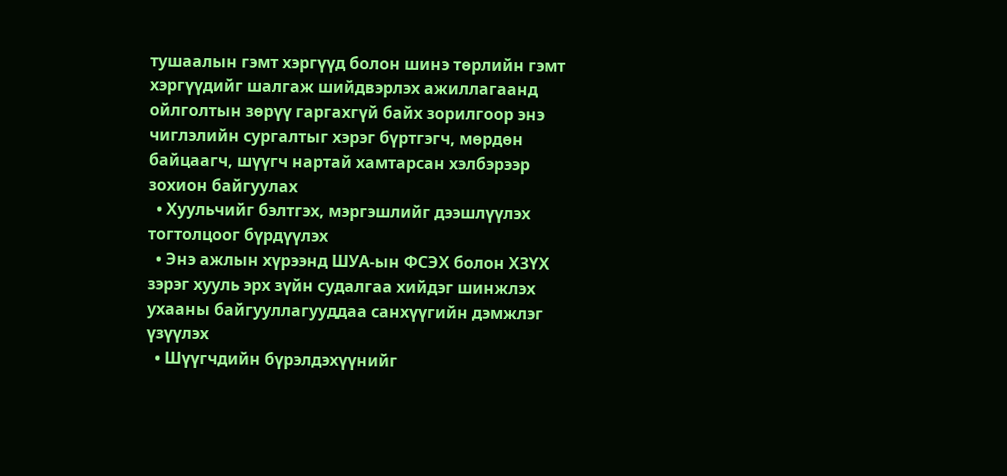тушаалын гэмт хэргүүд болон шинэ төрлийн гэмт хэргүүдийг шалгаж шийдвэрлэх ажиллагаанд ойлголтын зөрүү гаргахгүй байх зорилгоор энэ чиглэлийн сургалтыг хэрэг бүртгэгч, мөрдөн байцаагч, шүүгч нартай хамтарсан хэлбэрээр зохион байгуулах
  • Хуульчийг бэлтгэх, мэргэшлийг дээшлүүлэх тогтолцоог бүрдүүлэх
  • Энэ ажлын хүрээнд ШУА-ын ФСЭХ болон ХЗҮХ зэрэг хууль эрх зүйн судалгаа хийдэг шинжлэх ухааны байгууллагууддаа санхүүгийн дэмжлэг үзүүлэх
  • Шүүгчдийн бүрэлдэхүүнийг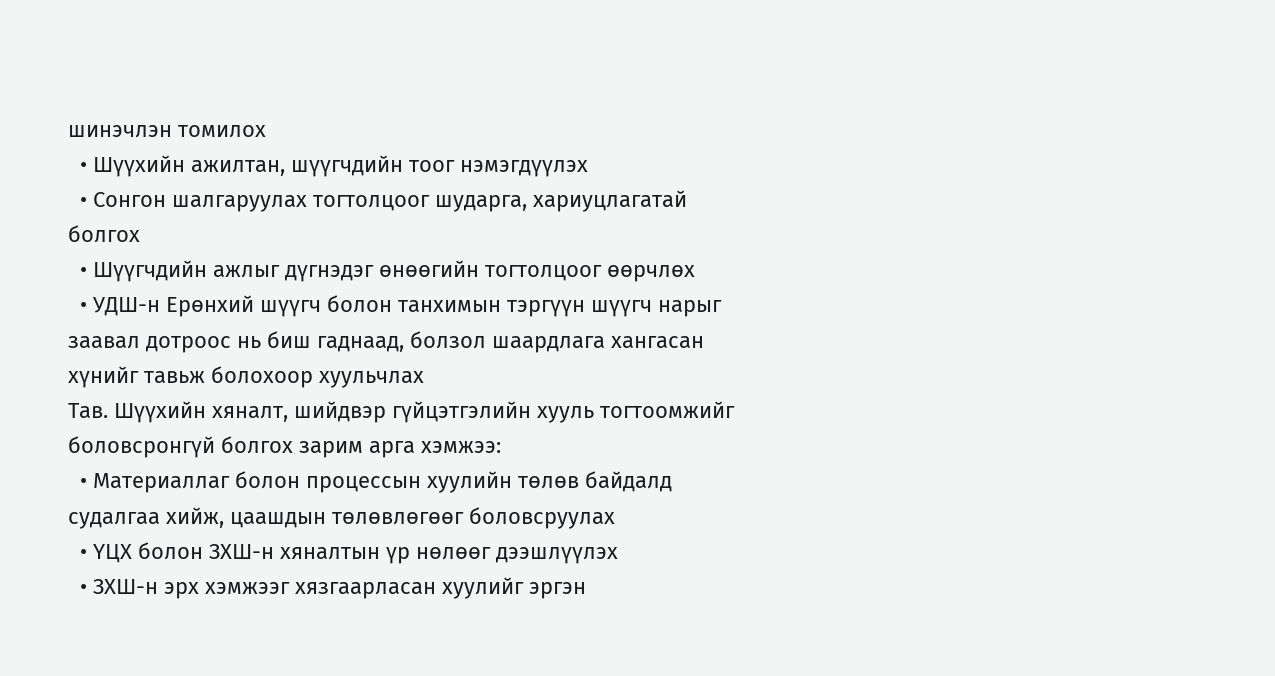шинэчлэн томилох
  • Шүүхийн ажилтан, шүүгчдийн тоог нэмэгдүүлэх
  • Сонгон шалгаруулах тогтолцоог шударга, хариуцлагатай болгох
  • Шүүгчдийн ажлыг дүгнэдэг өнөөгийн тогтолцоог өөрчлөх
  • УДШ-н Ерөнхий шүүгч болон танхимын тэргүүн шүүгч нарыг заавал дотроос нь биш гаднаад, болзол шаардлага хангасан хүнийг тавьж болохоор хуульчлах
Тав. Шүүхийн хяналт, шийдвэр гүйцэтгэлийн хууль тогтоомжийг боловсронгүй болгох зарим арга хэмжээ:
  • Материаллаг болон процессын хуулийн төлөв байдалд судалгаа хийж, цаашдын төлөвлөгөөг боловсруулах
  • ҮЦХ болон ЗХШ-н хяналтын үр нөлөөг дээшлүүлэх
  • ЗХШ-н эрх хэмжээг хязгаарласан хуулийг эргэн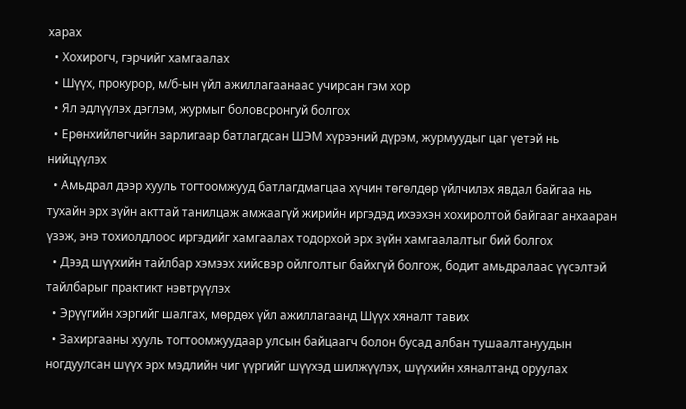харах
  • Хохирогч, гэрчийг хамгаалах
  • Шүүх, прокурор, м/б-ын үйл ажиллагаанаас учирсан гэм хор
  • Ял эдлүүлэх дэглэм, журмыг боловсронгуй болгох
  • Ерөнхийлөгчийн зарлигаар батлагдсан ШЭМ хүрээний дүрэм, журмуудыг цаг үетэй нь нийцүүлэх
  • Амьдрал дээр хууль тогтоомжууд батлагдмагцаа хүчин төгөлдөр үйлчилэх явдал байгаа нь тухайн эрх зүйн акттай танилцаж амжаагүй жирийн иргэдэд ихээхэн хохиролтой байгааг анхааран үзэж, энэ тохиолдлоос иргэдийг хамгаалах тодорхой эрх зүйн хамгаалалтыг бий болгох
  • Дээд шүүхийн тайлбар хэмээх хийсвэр ойлголтыг байхгүй болгож, бодит амьдралаас үүсэлтэй тайлбарыг практикт нэвтрүүлэх
  • Эрүүгийн хэргийг шалгах, мөрдөх үйл ажиллагаанд Шүүх хяналт тавих
  • Захиргааны хууль тогтоомжуудаар улсын байцаагч болон бусад албан тушаалтануудын ногдуулсан шүүх эрх мэдлийн чиг үүргийг шүүхэд шилжүүлэх, шүүхийн хяналтанд оруулах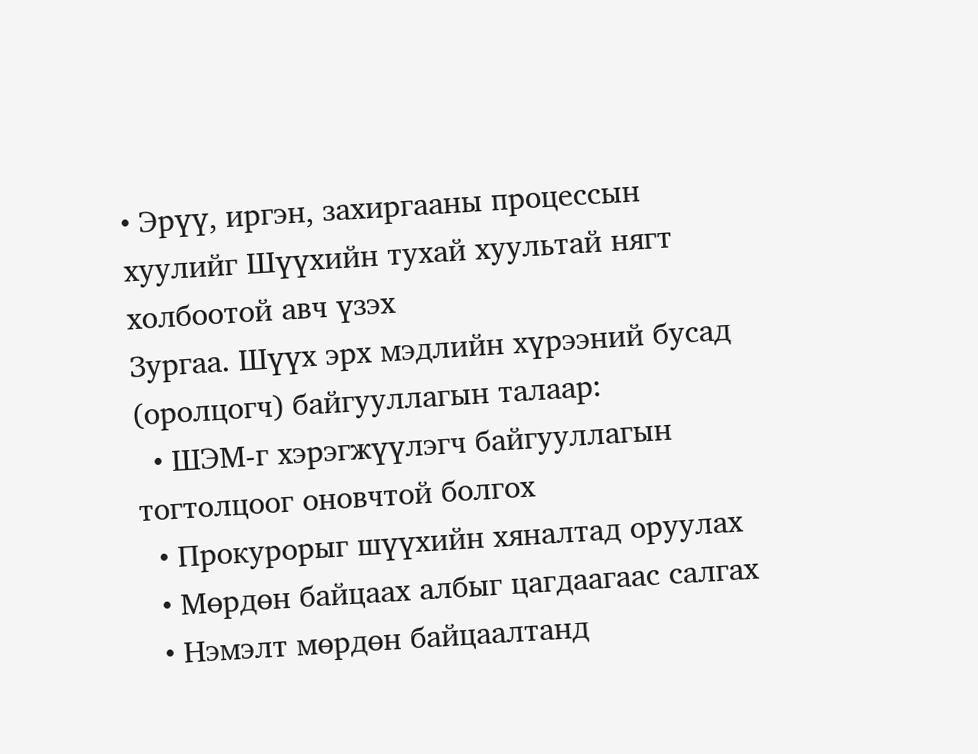• Эрүү, иргэн, захиргааны процессын хуулийг Шүүхийн тухай хуультай нягт холбоотой авч үзэх
Зургаа. Шүүх эрх мэдлийн хүрээний бусад (оролцогч) байгууллагын талаар:
  • ШЭМ-г хэрэгжүүлэгч байгууллагын тогтолцоог оновчтой болгох
  • Прокурорыг шүүхийн хяналтад оруулах
  • Мөрдөн байцаах албыг цагдаагаас салгах
  • Нэмэлт мөрдөн байцаалтанд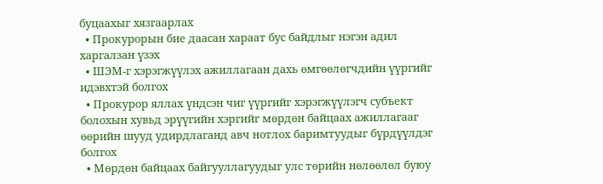буцаахыг хязгаарлах
  • Прокурорын бие даасан хараат бус байдлыг нэгэн адил харгалзан үзэх
  • ШЭМ-г хэрэгжүүлэх ажиллагаан дахь өмгөөлөгчдийн үүргийг идэвхтэй болгох
  • Прокурор яллах үндсэн чиг үүргийг хэрэгжүүлэгч субъект болохын хувьд эрүүгийн хэргийг мөрдөн байцаах ажиллагааг өөрийн шууд удирдлаганд авч нотлох баримтуудыг бүрдүүлдэг болгох
  • Мөрдөн байцаах байгууллагуудыг улс төрийн нөлөөлөл буюу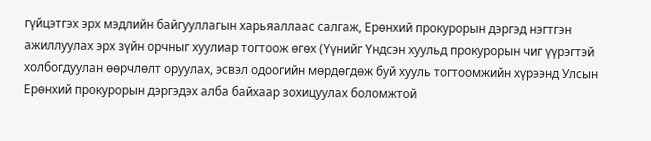гүйцэтгэх эрх мэдлийн байгууллагын харьяаллаас салгаж, Ерөнхий прокурорын дэргэд нэгтгэн ажиллуулах эрх зүйн орчныг хуулиар тогтоож өгөх (Үүнийг Үндсэн хуульд прокурорын чиг үүрэгтэй холбогдуулан өөрчлөлт оруулах, эсвэл одоогийн мөрдөгдөж буй хууль тогтоомжийн хүрээнд Улсын Ерөнхий прокурорын дэргэдэх алба байхаар зохицуулах боломжтой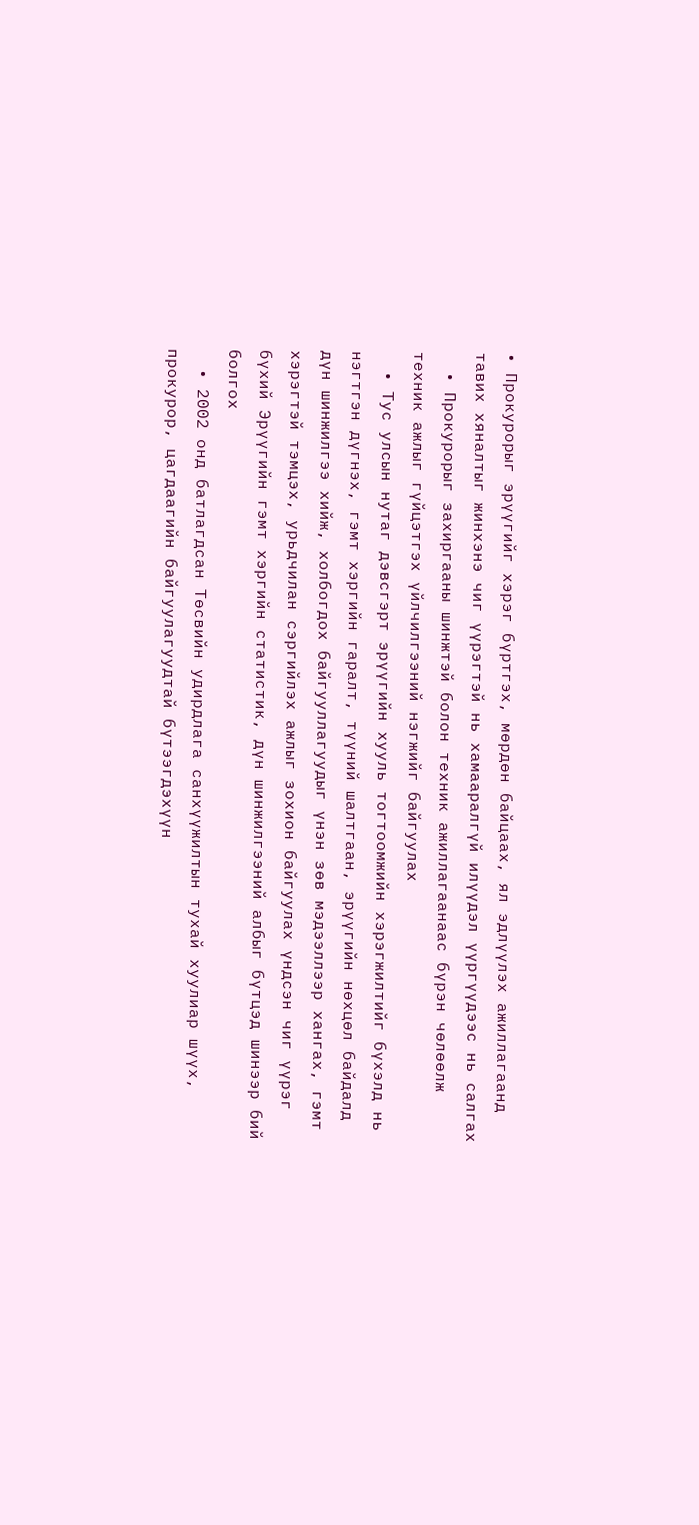• Прокурорыг эрүүгийг хэрэг бүртгэх, мөрдөн байцаах, ял эдлүүлэх ажиллагаанд тавих хяналтыг жинхэнэ чиг үүрэгтэй нь хамааралгүй илүүдэл үүргүүдээс нь салгах
  • Прокурорыг захиргааны шинжтэй болон техник ажиллагаанаас бүрэн чөлөөлж техник ажлыг гүйцэтгэх үйлчилгээний нэгжийг байгуулах
  • Тус улсын нутаг дэвсгэрт эрүүгийн хууль тогтоомжийн хэрэгжилтийг бүхэлд нь нэгтгэн дүгнэх, гэмт хэргийн гаралт, түүний шалтгаан, эрүүгийн нөхцөл байдалд дүн шинжилгээ хийж, холбогдох байгууллагуудыг үнэн зөв мэдээллээр хангах, гэмт хэрэгтэй тэмцэх, урьдчилан сэргийлэх ажлыг зохион байгуулах үндсэн чиг үүрэг бүхий Эрүүгийн гэмт хэргийн статистик, дүн шинжилгээний албыг бүтцэд шинээр бий болгох
  • 2002 онд батлагдсан Төсвийн удирдлага санхүүжилтын тухай хуулиар шүүх, прокурор, цагдаагийн байгуулагуудтай бүтээгдэхүүн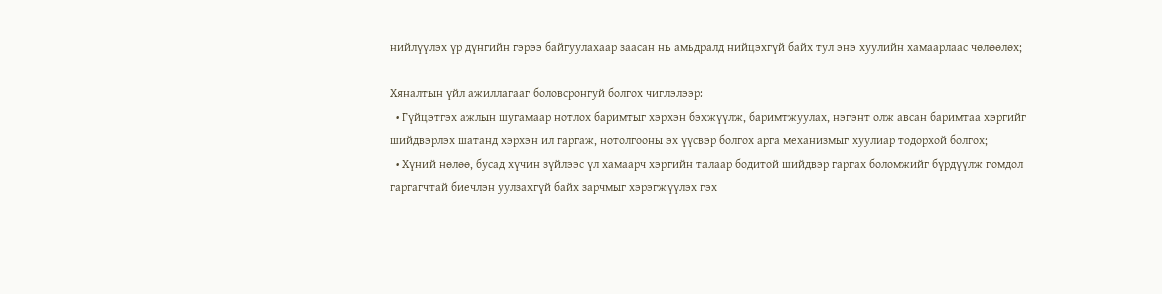нийлүүлэх үр дүнгийн гэрээ байгуулахаар заасан нь амьдралд нийцэхгүй байх тул энэ хуулийн хамаарлаас чөлөөлөх;

Хяналтын үйл ажиллагааг боловсронгуй болгох чиглэлээр:
  • Гүйцэтгэх ажлын шугамаар нотлох баримтыг хэрхэн бэхжүүлж, баримтжуулах, нэгэнт олж авсан баримтаа хэргийг шийдвэрлэх шатанд хэрхэн ил гаргаж, нотолгооны эх үүсвэр болгох арга механизмыг хуулиар тодорхой болгох;
  • Хүний нөлөө, бусад хүчин зүйлээс үл хамаарч хэргийн талаар бодитой шийдвэр гаргах боломжийг бүрдүүлж гомдол гаргагчтай биечлэн уулзахгүй байх зарчмыг хэрэгжүүлэх гэх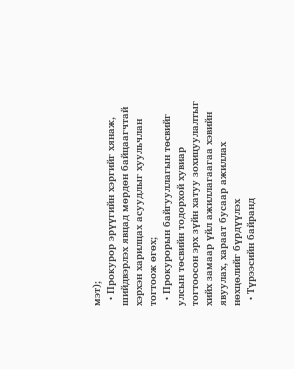мэт);
  • Прокурор эрүүгийн хэргийг хянаж, шийдвэрлэх явцад мөрдөн байцаагчтай хэрхэн харилцах асуудлыг хуульчлан тогтоож өгөх;
  • Прокурорын байгууллагын төсвийг улсын төсвийн тодорхой хувиар тогтоосон эрх зүйн хатуу зохицуулалтыг хийх замаар үйл ажиллагаагаа хэвийн явуулах, хараат бусаар ажиллах нөхцөлийг бүрдүүлэх
  • Түрээсийн байранд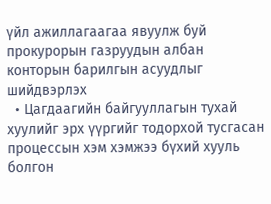үйл ажиллагаагаа явуулж буй прокурорын газруудын албан конторын барилгын асуудлыг шийдвэрлэх
  • Цагдаагийн байгууллагын тухай хуулийг эрх үүргийг тодорхой тусгасан процессын хэм хэмжээ бүхий хууль болгон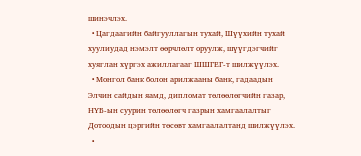шинэчлэх.
  • Цагдаагийн байгууллагын тухай, Шүүхийн тухай хуулиудад нэмэлт өөрчлөлт оруулж, шүүгдэгчийг хуяглан хүргэх ажиллагааг ШШГЕГ-т шилжүүлэх.
  • Монгол банк болон арилжааны банк, гадаадын Элчин сайдын яамд, дипломат төлөөлөгчийн газар, НҮБ-ын суурин төлөөлөгч газрын хамгаалалтыг Дотоодын цэргийн төсөвт хамгаалалтанд шилжүүлэх.
  •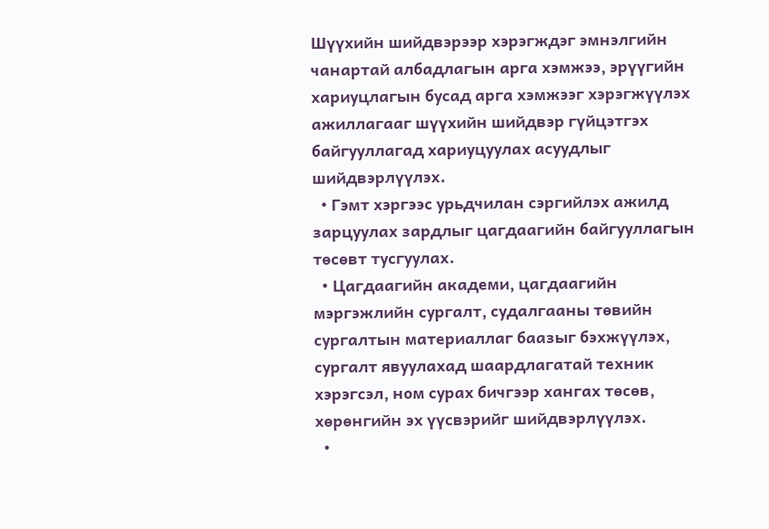Шүүхийн шийдвэрээр хэрэгждэг эмнэлгийн чанартай албадлагын арга хэмжээ, эрүүгийн хариуцлагын бусад арга хэмжээг хэрэгжүүлэх ажиллагааг шүүхийн шийдвэр гүйцэтгэх байгууллагад хариуцуулах асуудлыг шийдвэрлүүлэх.
  • Гэмт хэргээс урьдчилан сэргийлэх ажилд зарцуулах зардлыг цагдаагийн байгууллагын төсөвт тусгуулах.
  • Цагдаагийн академи, цагдаагийн мэргэжлийн сургалт, судалгааны төвийн сургалтын материаллаг баазыг бэхжүүлэх, сургалт явуулахад шаардлагатай техник хэрэгсэл, ном сурах бичгээр хангах төсөв, хөрөнгийн эх үүсвэрийг шийдвэрлүүлэх.
  •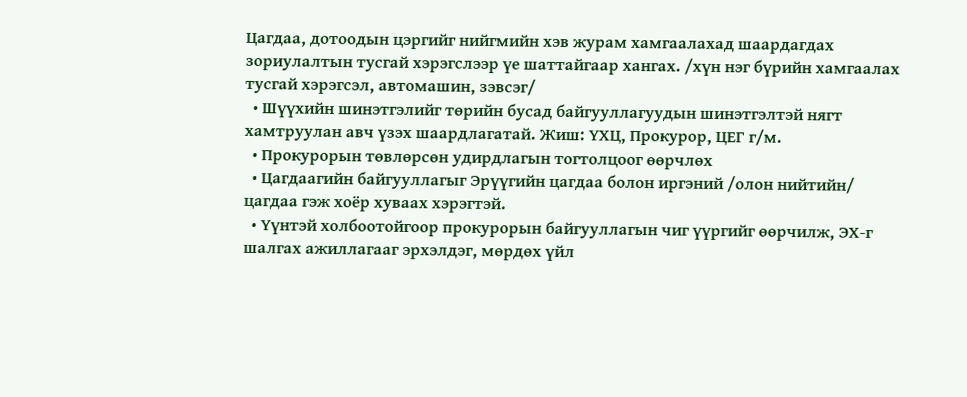Цагдаа, дотоодын цэргийг нийгмийн хэв журам хамгаалахад шаардагдах зориулалтын тусгай хэрэгслээр үе шаттайгаар хангах. /хүн нэг бүрийн хамгаалах тусгай хэрэгсэл, автомашин, зэвсэг/
  • Шүүхийн шинэтгэлийг төрийн бусад байгууллагуудын шинэтгэлтэй нягт хамтруулан авч үзэх шаардлагатай. Жиш: ҮХЦ, Прокурор, ЦЕГ г/м.
  • Прокурорын төвлөрсөн удирдлагын тогтолцоог өөрчлөх
  • Цагдаагийн байгууллагыг Эрүүгийн цагдаа болон иргэний /олон нийтийн/ цагдаа гэж хоёр хуваах хэрэгтэй.
  • Үүнтэй холбоотойгоор прокурорын байгууллагын чиг үүргийг өөрчилж, ЭХ-г шалгах ажиллагааг эрхэлдэг, мөрдөх үйл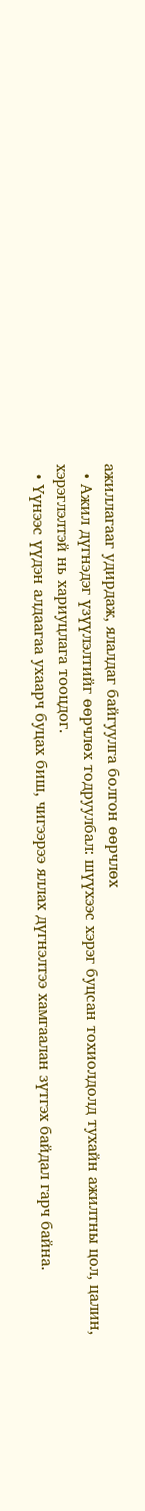ажиллагааг удирдаж, ялалдаг байгуулга болгон өөрчлөх
  • Ажил дүгнэдэг үзүүлэлтийг өөрчлөх тодруулбал: шүүхээс хэрэг буцсан тохиолдолд тухайн ажилтны цол, цалин, хэрэглэлтэй нь хариуцлага тооцдог.
  • Үүнээс үүдэн алдаагаа ухаарч буцах биш, чигээрээ яллах дүгнэлтээ хамгаалан зүтгэх байдал гарч байна.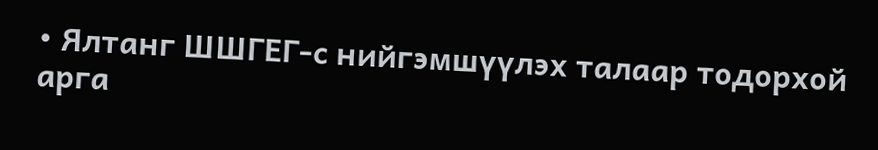• Ялтанг ШШГЕГ-с нийгэмшүүлэх талаар тодорхой арга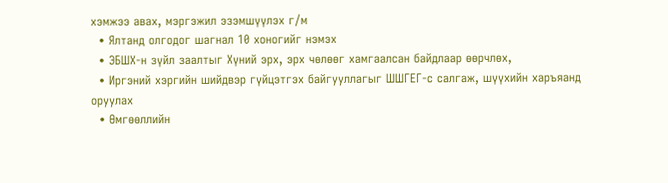хэмжээ авах, мэргэжил эзэмшүүлэх г/м
  • Ялтанд олгодог шагнал 10 хоногийг нэмэх
  • ЭБШХ-н зүйл заалтыг Хүний эрх, эрх чөлөөг хамгаалсан байдлаар өөрчлөх,
  • Иргэний хэргийн шийдвэр гүйцэтгэх байгууллагыг ШШГЕГ-с салгаж, шүүхийн харъяанд оруулах
  • Өмгөөллийн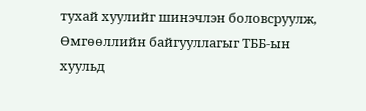тухай хуулийг шинэчлэн боловсруулж, Өмгөөллийн байгууллагыг ТББ-ын хуульд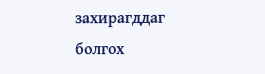захирагддаг болгох